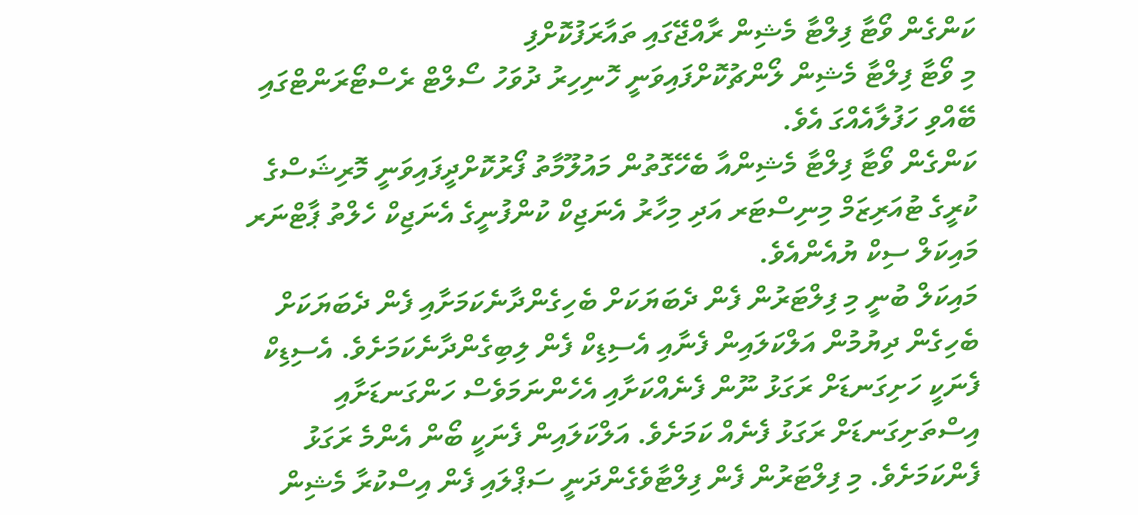ކަންގެން ވޯޓާ ފިލްޓާ މެޝިން ރާއްޖޭގައި ތައާރަފުކޮށްފި
މި ވޯޓާ ފިލްޓާ މެޝިން ލޯންޗުކޮށްފައިވަނީ ހޮނިހިރު ދުވަހު ސޯލްޓް ރެސްޓޯރަންޓްގައި ބޭއްވި ހަފުލާއެއްގަ އެވެ.
ކަންގެން ވޯޓާ ފިލްޓާ މެޝިންއާ ބެހޭގޮތުން މައުލޫމާތު ފޯރުކޮށްދީފައިވަނީ މޮރިޝަސްގެ ކުރީގެ ޓުއަރިޒަމް މިނިސްޓަރ އަދި މިހާރު އެނަޖިކް ކުންފުނީގެ އެނަޖިކް ހެލްތު ޕާޓްނަރ މައިކަލް ސިކް ޔުއެންއެވެ.
މައިކަލް ބުނީ މި ފިލްޓަރުން ފެން ދެބަޔަކަށް ބެހިގެންދާނެކަމަށާއި ފެން ދެބަޔަކަށް ބެހިގެން ދިޔުމުން އަލްކަލައިން ފެނާއި އެސިޑިކް ފެން ލިބިގެންދާނެކަމަށެވެ. އެސިޑިކް ފެނަކީ ހަށިގަނޑަށް ރަގަޅު ނޫން ފެނެއްކަށާއި އެހެންނަމަވެސް ހަންގަނޑަށާއި އިސްތަށިގަނޑަށް ރަގަޅު ފެނެއް ކަމަށެވެ. އަލްކަލައިން ފެނަކީ ބޯން އެންމެ ރަގަޅު ފެންކަމަށެވެ. މި ފިލްޓަރުން ފެން ފިލްޓާވެގެންދަނީ ސަޕްލައި ފެން އިސްކުރާ މެޝިން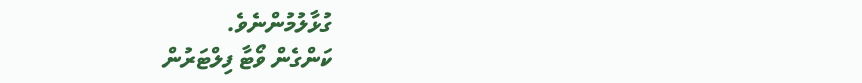ގުޅާލުމުންނެވެ.
ކަންގެން ވޯޓާ ފިލްޓަރުން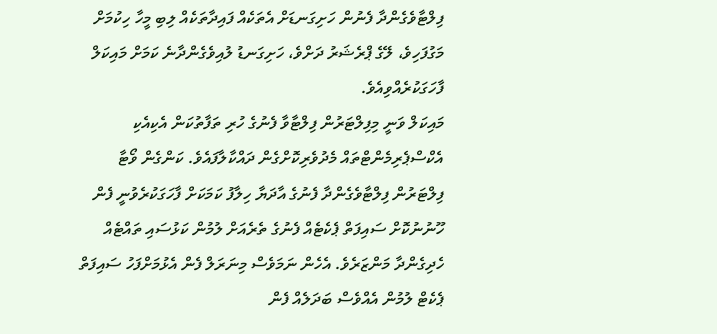ފިލްޓާވެގެންދާ ފެނުން ހަށިގަނޑަށް އެތަކެއް ފައިދާތަކެއް ލިބި މީހާ ހިކުމަށް މަގުފަހިވެ، ލޭގެ ޕްރެޝަރު ދަށްވެ، ހަށިގަނޑު ލުއިވެގެންދާނެ ކަމަށް މައިކަލް ފާހަގަކުރެއްވިއެވެ.
މައިކަލް ވަނީ މިފިލްޓަރުން ފިލްޓާވާ ފެނުގެ ހުރި ތަފާތުކަން އެކިއެކި އެކްސްޕެރިމެންޓްތައް މެދުވެރިކޮށްގެން ދައްކާލާފައެވެ. ކަންގެން ވޯޓާ ފިލްޓަރުން ފިލްޓާވެގެންދާ ފެނުގެ އާދަޔާ ހިލާފު ކަމަކަށް ފާހަގަކުރެވުނީ ފެން ހޫނުނުކޮށް ސައިފަތް ޕެކެޓެއް ފެނުގެ ތެރެއަށް ލުމުން ކަޅުސައި ތައްޓެއް ހެދިގެންދާ މަންޒަރެވެ. އެހެން ނަމަވެސް މިނަރަލް ފެން އެޅުމަށްފަހު ސައިފަތް ޕެކެޓް ލުމުން އެއްވެސް ބަދަލެއް ފެން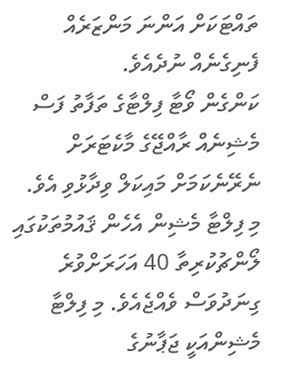ތައްޓަކަށް އަންނަ މަންޒަރެއް ފެނިގެނެއް ނުދެއެވެ.
ކަންގެން ވޯޓާ ފިލްޓާގެ ތަފާތު ފަސް މެޝިނެއް ރާއްޖޭގެ މާކެޓަރަށް ނެރޭނެކަމަށް މައިކަލް ވިދާޅުވި އެވެ.
މި ފިލްޓާ މެޝިން އެހެން ޤައުމުތަކުގައި ލޯންޗުކުރިތާ 40 އަހަރަށްވުރެ ގިނަދުވަސް ވެއްޖެއެވެ. މި ފިލްޓާ މެޝިންއަކީ ޖަޕާނުގެ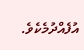އުފެއްދުމެކެވެ.